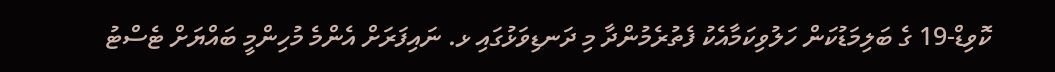ކޮވިޑް-19 ގެ ބަލިމަޑުކަން ހަލުވިކަމާއެކު ފެތުރެމުންދާ މި ދަނޑިވަޅުގައި ޅ. ނައިފަރަށް އެންމެ މުހިންމީ ބައްޔަށް ޓެސްޓު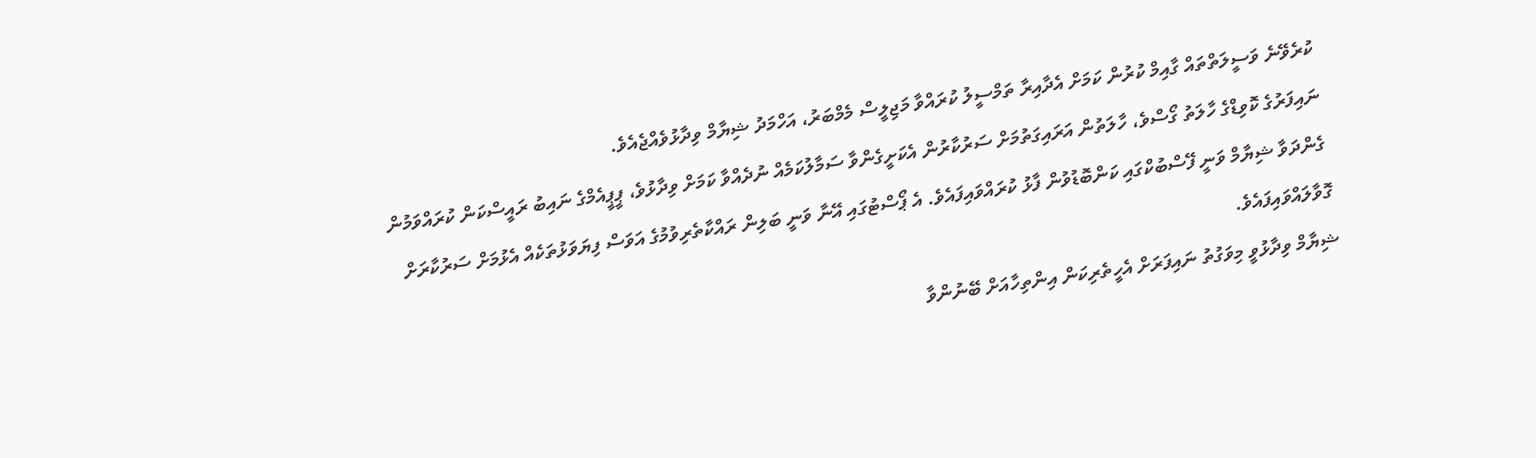ކުރެވޭނެ ވަސީލަތްތައް ގާއިމް ކުރުން ކަމަށް އެދާއިރާ ތަމްސީލު ކުރައްވާ މަޖިލީސް މެމްބަރު، އަހްމަދު ޝިޔާމް ވިދާޅުވެއްޖެއެވެ.
ނައިފަރުގެ ކޮވިޑްގެ ހާލަތު ގޯސްވެ، ހާލަތުން އަރައިގަތުމަށް ސަރުކާރުން އެކަށީގެންވާ ސަމާލުކަމެއް ނުދެއްވާ ކަމަށް ވިދާޅުވެ، ޕީޕީއެމްގެ ނައިބު ރައީސްކަން ކުރައްވަމުން ގެންދަވާ ޝިޔާމް ވަނީ ފޭސްބުކްގައި ކަންބޮޑުވުން ފާޅު ކުރައްވައިފައެވެ. އެ ޕޯސްޓުގައި އޭނާ ވަނީ ބަލިން ރައްކާތެރިވުމުގެ އަވަސް ފިޔަވަޅުތަކެއް އެޅުމަށް ސަރުކާރަށް ގޮވާލައްވައިފައެވެ.
ޝިޔާމް ވިދާޅުވީ މިވަގުތު ނައިފަރަށް އެހީތެރިކަން އިންތިހާއަށް ބޭނުންވާ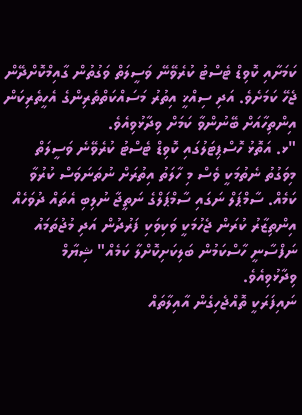ކަމަށާއި ކޮވިޑް ޓެސްޓު ކުރެވޭނޭ ވަސީލަތް ވަގުތުން ގާއިމްކޮށްދޭން ޖެހޭ ކަމަށެވެ. އަދި ސިއްޚީ އިތުރު މަސައްކަތްތެރިންގެ އެހީތެރިކަން އިންތިހާއަށް ބޭނުންވާ ކަމަށް ވިދާޅުވިއެވެ.
"ޅ. އަތޮޅު ހޮސްޕިޓަލުގައި ކޮވިޑް ޓެސްޓު ކުރެވޭނެ ވަސީލަތް މިވަގުތު ނެތުމަކީ ވެސް މި ހާލަތު އިތުރަށް ނުތަނަވަސް ކުރުވާ ކަމެއް. ސާމްޕަލް ނަގައި ސާމްޕަލްގެ ނަތީޖާ ނުލިބި އެތައް ދުވަހެއް އިންތިޒާރު ކުރަން ޖެހުމަކީ ވަކިވަކި ފަރުދުން އަދި މުޖުތަމައު ނަފްސާނީ ހާސްކަމުން ބަލިކަށިކޮށްލާ ކަމެއް" ޝިޔާމް ވިދާޅުވިއެވެ.
ނައިފަރަކީ ތޮއްޖެހިގެން އާއިލާތައް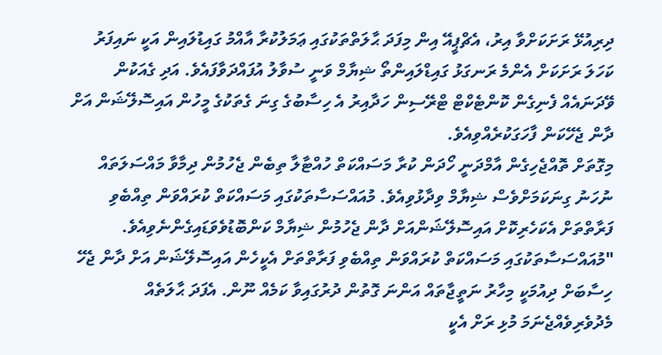ދިރިއުޅޭ ރަށަކަށްވާ އިރު، އެޗްޕީއޭ އިން މިފަދަ ޙާލަތްތަކުގައި ޢަމަލުކުރާ އާއްމު ގައިޑުލައިން އަކީ ނައިފަރު ކަހަލަ ރަށަކަށް އެންމެ ރަނގަޅު ގައިޑްލައިންތޯ ޝިޔާމް ވަނީ ސުވާލު އުފައްދަވާފައެވެ. އަދި ގެއަކުން ވޭދަނައެއް ފެނިގެން ކޮންޓެކްޓް ޓްރޭސިން ހަދާއިރު އެ ހިސާބުގެ ގިނަ ގެތަކުގެ މީހުން އައިސޮލޭޝަން އަށް ދާން ޖެހޭކަން ފާހަގަކުރެއްވިއެވެ.
މިގޮތަށް ތޮއްޖެހިގެން އާމްދަނީ ހޯދަން ކުރާ މަސައްކަތް ހުއްޓާލާ ތިބެން ޖެހުމުން ދިމާވާ މައްސަލަތައް ނުހަނު ގިނަކަމަށްވެސް ޝިޔާމް ވިދާޅުވިއެވެ. މުއައްސަސާތަކުގައި މަސައްކަތް ކުރައްވަން ތިއްބެވި ފަރާތްތަށް އެކަހެރިކޮށް އައިސޮލޭޝަންއަށް ދާން ޖެހުމުން ޝިޔާމް ކަންބޮޑުވެވަޑައިގެންނެވިއެވެ.
"މުއައްސަސާތަކުގައި މަސައްކަތް ކުރައްވަން ތިއްބެވި ފަރާތްތަށް އެކީހެން އައިސޮލޭޝަން އަށް ދާން ޖެހޭ ހިސާބަށް ދިއުމަކީ މިހާރު ނަތީޖާތައް އަންނަ ގޮތުން ދުރުގައިވާ ކަމެއް ނޫން. އެފަދަ ޙާލަތެއް މެދުވެރިވެއްޖެނަމަ މުޅި ރަށް އެކީ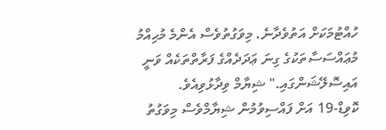ހުއްޓުމަކަށް އަތުވެދާނެ. މިވަގުތުވެސް އެންމެ މުޙިއްމު މުޢައްސަސާތަކުގެ ގިނަ ޢަދަދެއްގެ ފަރާތްތަކެއް ވަނީ އައިސޮލޭޝަންގައި." ޝިޔާމް ވިދާޅުވިއެވެ.
ކޮވިޑް-19 އަށް ފައްސިވުމުން ޝިޔާމްވެސް މިވަގުތު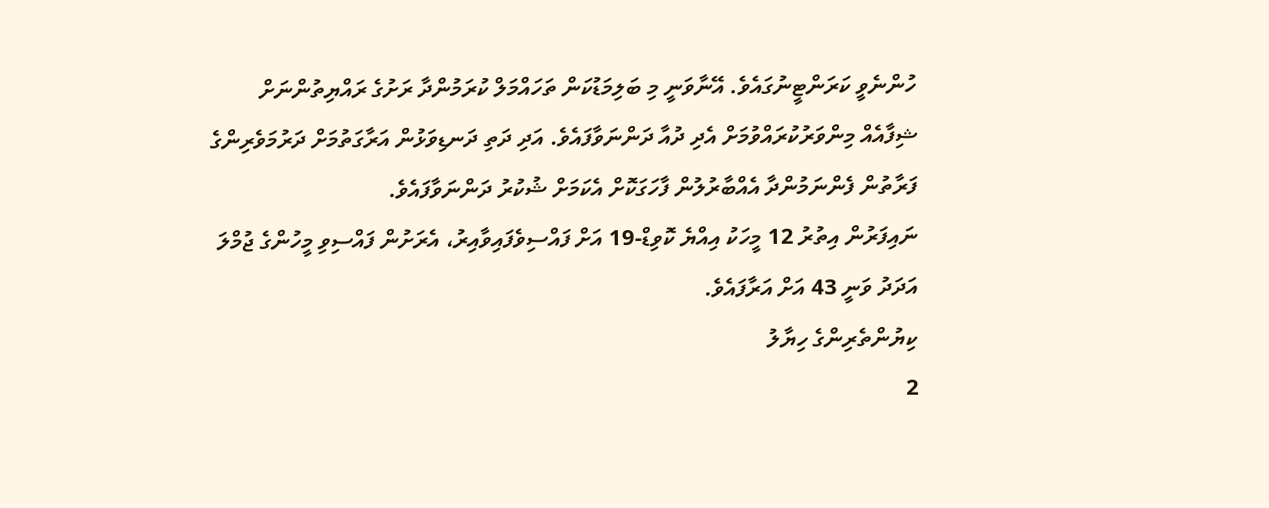ހުންނެވީ ކަރަންޓީނުގައެވެ. އޭނާވަނީ މި ބަލިމަޑުކަން ތަހައްމަލް ކުރަމުންދާ ރަށުގެ ރައްޔިތުންނަށް ޝިފާއެއް މިންވަރުކުރައްވުމަށް އެދި ދުއާ ދަންނަވާފައެވެ. އަދި ދަތި ދަނޑިވަޅުން އަރާގަތުމަށް ދަރުމަވެރިންގެ ފަރާތުން ފެންނަމުންދާ އެއްބާރުލުން ފާހަގަކޮށް އެކަމަށް ޝުކުރު ދަންނަވާފައެވެ.
ނައިފަރުން އިތުރު 12 މީހަކު އިއްޔެ ކޮވިޑް-19 އަށް ފައްސިވެފައިވާއިރު، އެރަށުން ފައްސިވި މީހުންގެ ޖުމްލަ އަދަދު ވަނީ 43 އަށް އަރާފައެވެ.
ކިޔުންތެރިންގެ ހިޔާލު
2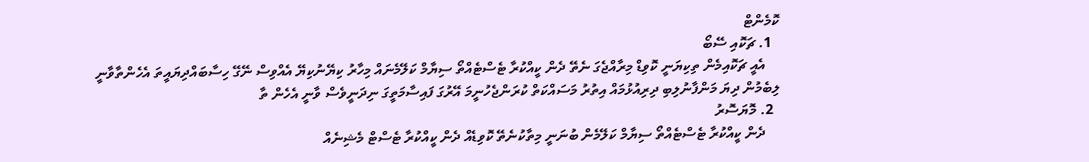ކޮމެންޓް
  1. ޗަކޮއި ސޭބޯ
    އެއީ ޗަކޮއިމެން ތިކިޔަނީ ކޮވިޑް މިރާއްޖެގަ ނެތޭ ދެން ކީއްކުރާ ޓެސްޓެއްތޯ ސިޔާމް ކަލޭމެނައް މިހާރު ކިޔޭނުކިޔޭ އެއްވިސް ނޭގޭ ހިސާބައްދިޔައީތަ އެހެންތާވާނީ ލިބެމުން ދިޔަ މަންފާނުލިބި ދިރިއުޅުމައް އިތުރު މަސައްކަތް ކުރަންޖެހުނީމަ އޭރުގަ ފައިސާމަތީގަ ނިދަނީވެސް ވާނީ އެހެން ތާ
  2. މޮޔަސޮރު
    ދެން ކީއްކުރާ ޓެސްޓެއްތޯ ސިޔާމް ކަލޭމެން ބުނަނީ މިތާކުނެތޭ ކޮވިޑެއް ދެން ކީއްކުރާ ޓެސްޓް މެޝިނެއް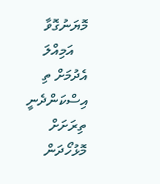މޮޔަނުގޮވާ
    އަމިއްލަ އެދުމަށް ތި އިސްކަންދެނީ ތިރަށަށް މޮޅުހޯދަން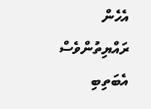އެހެން ރައްޔިތުންވެސް އެބަތިބި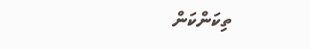ތިކަންކަން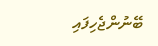ބޭނުންޖެހިފައި